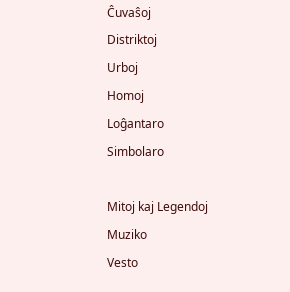Ĉuvaŝoj
Distriktoj
Urboj
Homoj
Loĝantaro
Simbolaro

Mitoj kaj Legendoj
Muziko
Vesto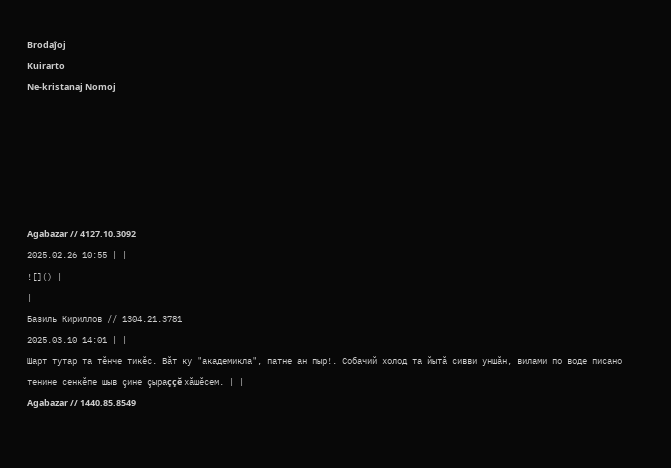Brodaĵoj
Kuirarto
Ne-kristanaj Nomoj






Agabazar // 4127.10.3092
2025.02.26 10:55 | |
![]() |
|
Базиль Кириллов // 1304.21.3781
2025.03.10 14:01 | |
Шарт тутар та тĕнче тикĕс. Вăт ку "академикла", патне ан пыр!. Собачий холод та йытă сивви уншăн, вилами по воде писано тенине сенкĕпе шыв çине çыраççĕ хăшĕсем. | |
Agabazar // 1440.85.8549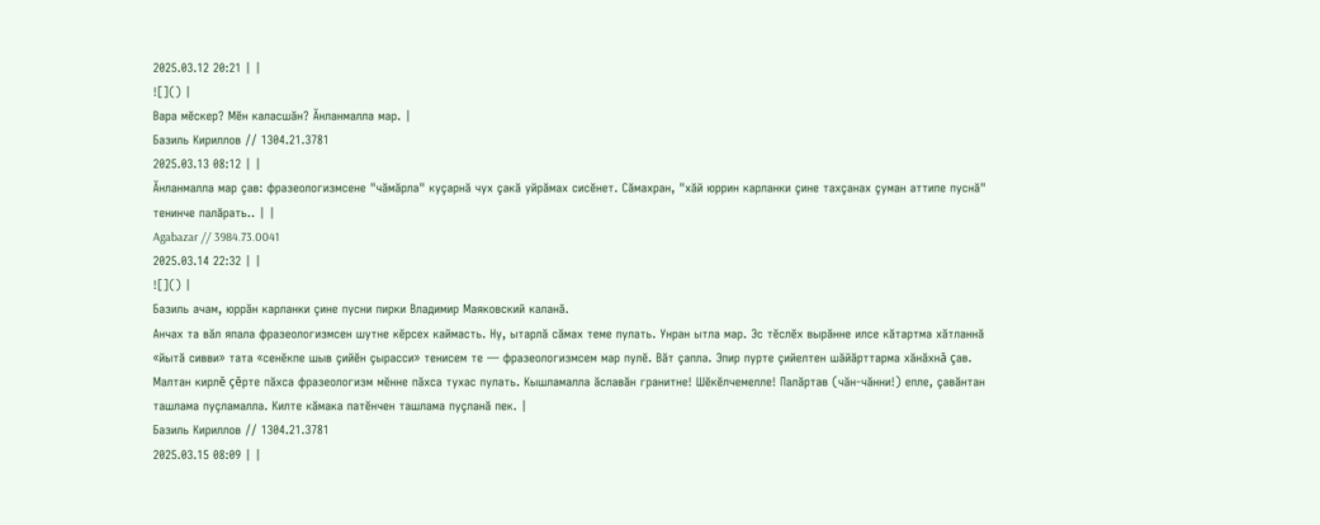2025.03.12 20:21 | |
![]() |
Вара мĕскер? Мĕн каласшăн? Ăнланмалла мар. |
Базиль Кириллов // 1304.21.3781
2025.03.13 08:12 | |
Ăнланмалла мар çав: фразеологизмсене "чăмăрла" куçарнă чух çакă уйрăмах сисĕнет. Сăмахран, "хăй юррин карланки çине тахçанах çуман аттипе пуснă" тенинче палăрать.. | |
Agabazar // 3984.73.0041
2025.03.14 22:32 | |
![]() |
Базиль ачам, юррăн карланки çине пусни пирки Владимир Маяковский каланă.
Анчах та вăл япала фразеологизмсен шутне кĕрсех каймасть. Ну, ытарлă сăмах теме пулать. Унран ытла мар. Эс тĕслĕх вырăнне илсе кăтартма хăтланнă «йытă сивви» тата «сенĕкпе шыв çийĕн çырасси» тенисем те — фразеологизмсем мар пулĕ. Вăт çапла. Эпир пурте çийелтен шăйăрттарма хăнăхнă çав. Малтан кирлĕ çĕрте пăхса фразеологизм мĕнне пăхса тухас пулать. Кышламалла ăславăн гранитне! Шĕкĕлчемелле! Палăртав (чăн-чăнни!) епле, çавăнтан ташлама пуçламалла. Килте кăмака патĕнчен ташлама пуçланă пек. |
Базиль Кириллов // 1304.21.3781
2025.03.15 08:09 | |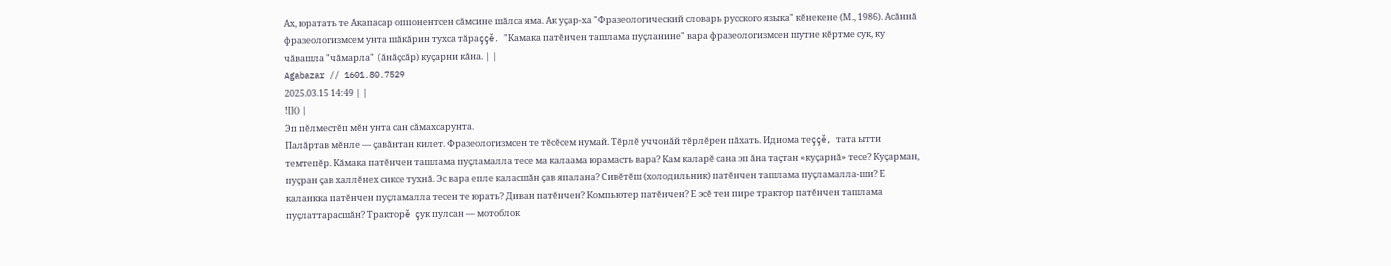Ах, юратать те Акапасар оппонентсен сăмсине шăлса яма. Ак уçар-ха "Фразеологический словарь русского языка" кĕнекене (М., 1986). Асăннă фразеологизмсем унта шăкăрин тухса тăраççĕ. "Камака патĕнчен ташлама пуçланине" вара фразеологизмсен шутне кĕртме сук, ку чăвашла "чăмарла" (ăнăçсăр) куçарни кăна. | |
Agabazar // 1601.80.7529
2025.03.15 14:49 | |
![]() |
Эп пĕлместĕп мĕн унта сан сăмахсарунта.
Палăртав мĕнле — çавăнтан килет. Фразеологизмсен те тĕсĕсем нумай. Тĕрлĕ уччонăй тĕрлĕрен пăхать. Идиома теççĕ, тата ытти темтепĕр. Кăмака патĕнчен ташлама пуçламалла тесе ма калаама юрамасть вара? Кам каларĕ сана эп ăна таçтан «куçарнă» тесе? Куçарман, пуçран çав халлĕнех сиксе тухнă. Эс вара епле каласшăн çав япалана? Сивĕтĕш (холодильник) патĕнчен ташлама пуçламалла-ши? Е каланкка патĕнчен пуçламалла тесен те юрать? Диван патĕнчен? Компьютер патĕнчен? Е эсĕ тен пире трактор патĕнчен ташлама пуçлаттарасшăн? Тракторĕ çук пулсан — мотоблок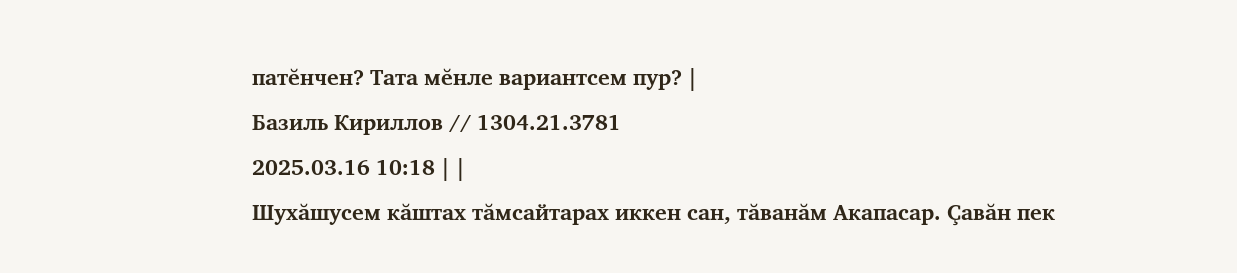патĕнчен? Тата мĕнле вариантсем пур? |
Базиль Кириллов // 1304.21.3781
2025.03.16 10:18 | |
Шухăшусем кăштах тăмсайтарах иккен сан, тăванăм Акапасар. Çавăн пек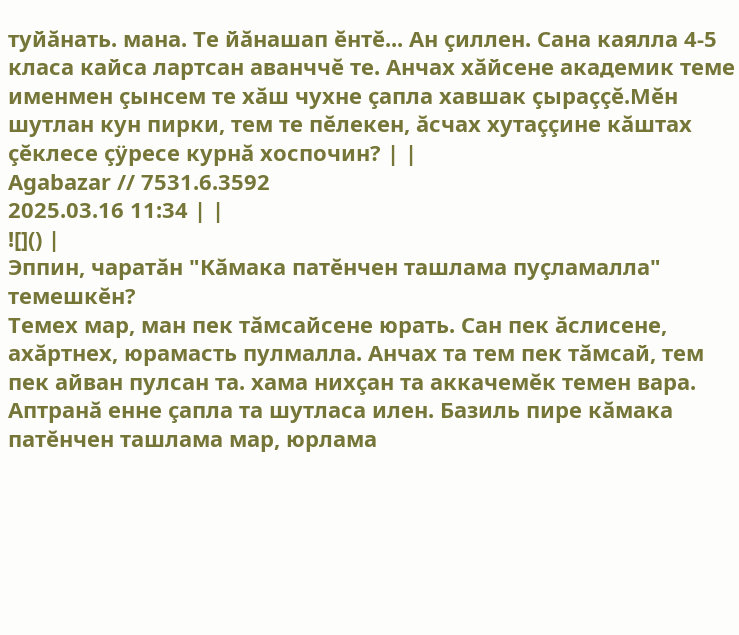туйăнать. мана. Те йăнашап ĕнтĕ... Ан çиллен. Сана каялла 4-5 класа кайса лартсан аванччĕ те. Анчах хăйсене академик теме именмен çынсем те хăш чухне çапла хавшак çыраççĕ.Мĕн шутлан кун пирки, тем те пĕлекен, ăсчах хутаççине кăштах çĕклесе çÿресе курнă хоспочин? | |
Agabazar // 7531.6.3592
2025.03.16 11:34 | |
![]() |
Эппин, чаратăн "Кăмака патĕнчен ташлама пуçламалла" темешкĕн?
Темех мар, ман пек тăмсайсене юрать. Сан пек ăслисене, ахăртнех, юрамасть пулмалла. Анчах та тем пек тăмсай, тем пек айван пулсан та. хама нихçан та аккачемĕк темен вара. Аптранă енне çапла та шутласа илен. Базиль пире кăмака патĕнчен ташлама мар, юрлама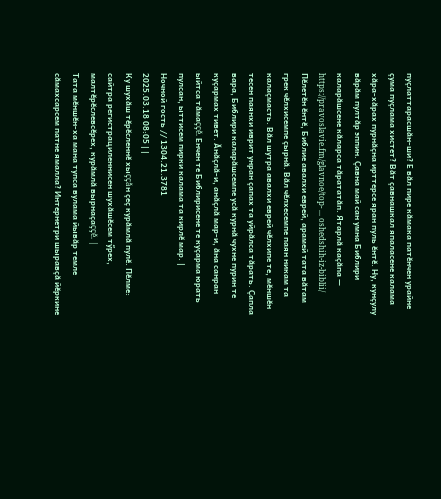пуçлаттарасшăн-ши? Е вăл пире кăмака патĕнчен урайне çума пуçлама хистет? Вăт çавнашкал япаласене калама хăра-хăрах пурнăçна ирттерсе яран пуль ĕнтĕ. Ну, кунçулу вăрăм пултăр эппин. Çавна май сан умна Библири каларăшсене кăларса тăрататăп. Ятарлă каçăпа — https://pravoslavie.fm/glavnoe/top- ... oshedshih-iz-biblii/ Пĕлетĕн ĕнтĕ, Библие авалхи еврей, арамей тата вăтам грек чĕлхисемпе çырнă. Вăл чĕлхесемпе паян никам та калаçмасть. Вăл шутра авалхи еврей чĕлхипе те, мĕншĕн тесен паянхи иврит унран çапах та уйрăлса тăрать. Çапла вара, Библири каларăшсемпе усă курнă чухне пурин те куçармах тивет. Ăнăçлă-и, анăçлă мар-и, ăна санран ыйтса тăмаççĕ. Енчен те Библирисене те куçарма юрать пулсан, ыттисем пирки калама та кирлĕ мар. |
Ночной гость // 1304.21.3781
2025.03.18 08:05 | |
Ку шухăш тĕрĕсленнĕ хыççăн çеç курăмлă пулĕ. Пĕлме: сайтра регистрациленнисен шухăшĕсем тӳрех, малтĕрĕслевсĕрех, курăмлă вырнаçаççĕ. |
Тата мĕншĕн-ха мана тупса вулама йывăр темле сăмахсарсем патне ямалла? Интернетри шыравçă йĕркине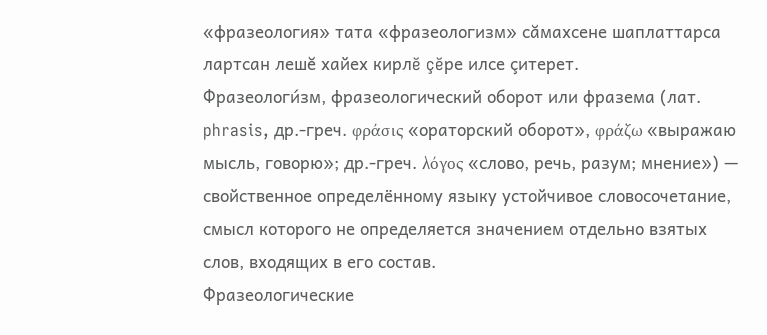«фразеология» тата «фразеологизм» сăмахсене шаплаттарса лартсан лешĕ хайех кирлĕ çĕре илсе çитерет.
Фразеологи́зм, фразеологический оборот или фразема (лат. phrasis, др.-греч. φράσις «ораторский оборот», φράζω «выражаю мысль, говорю»; др.-греч. λόγος «слово, речь, разум; мнение») — свойственное определённому языку устойчивое словосочетание, смысл которого не определяется значением отдельно взятых слов, входящих в его состав.
Фразеологические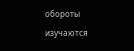обороты изучаются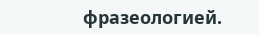фразеологией.